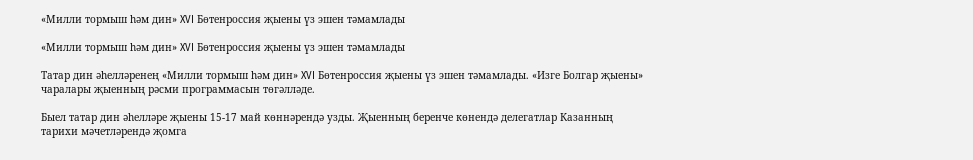«Милли тормыш һәм дин» XVI Бөтенроссия җыены үз эшен тәмамлады

«Милли тормыш һәм дин» XVI Бөтенроссия җыены үз эшен тәмамлады

Татар дин әһелләренең «Милли тормыш һәм дин» XVI Бөтенроссия җыены үз эшен тәмамлады. «Изге Болгар җыены» чаралары җыенның рәсми программасын төгәлләде.

Быел татар дин әһелләре җыены 15-17 май көннәрендә узды. Җыенның беренче көнендә делегатлар Казанның тарихи мәчетләрендә җомга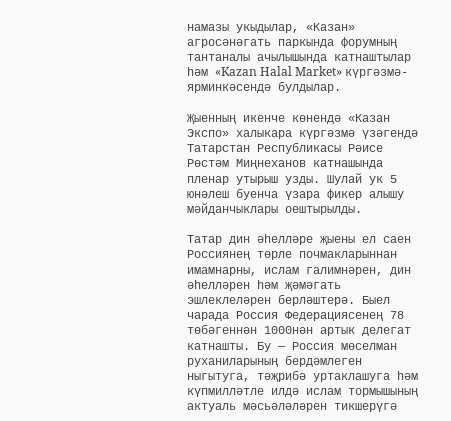намазы укыдылар, «Казан» агросәнәгать паркында форумның тантаналы ачылышында катнаштылар һәм «Kazan Halal Market» күргәзмә-ярминкәсендә булдылар.

Җыенның икенче көнендә «Казан Экспо» халыкара күргәзмә үзәгендә Татарстан Республикасы Рәисе Рөстәм Миңнеханов катнашында пленар утырыш узды. Шулай ук 5 юнәлеш буенча үзара фикер алышу мәйданчыклары оештырылды.

Татар дин әһелләре җыены ел саен Россиянең төрле почмакларыннан имамнарны, ислам галимнәрен, дин әһелләрен һәм җәмәгать эшлеклеләрен берләштерә. Быел чарада Россия Федерациясенең 78 төбәгеннән 1000нән артык делегат катнашты. Бу — Россия мөселман руханиларының бердәмлеген ныгытуга, тәҗрибә уртаклашуга һәм күпмилләтле илдә ислам тормышының актуаль мәсьәләләрен тикшерүгә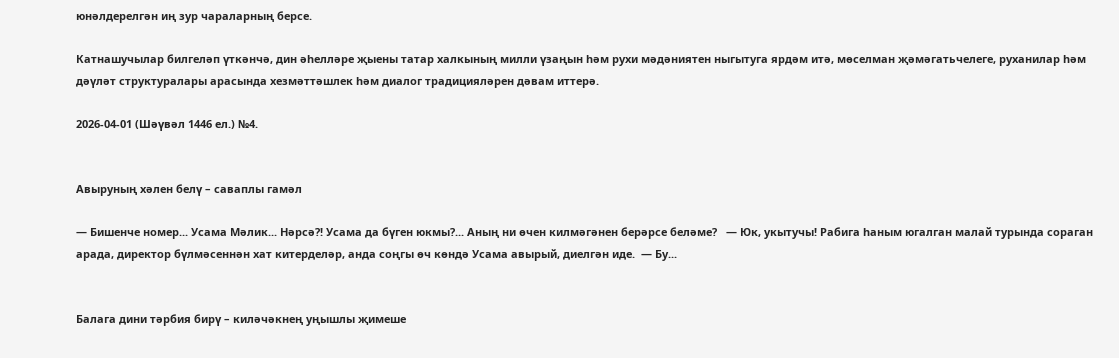юнәлдерелгән иң зур чараларның берсе.

Катнашучылар билгеләп үткәнчә, дин әһелләре җыены татар халкының милли үзаңын һәм рухи мәдәниятен ныгытуга ярдәм итә, мөселман җәмәгатьчелеге, руханилар һәм дәүләт структуралары арасында хезмәттәшлек һәм диалог традицияләрен дәвам иттерә.

2026-04-01 (Шәүвәл 1446 ел.) №4.


Авыруның хәлен белү – саваплы гамәл

— Бишенче номер... Усама Мәлик... Нәрсә?! Усама да бүген юкмы?... Аның ни өчен килмәгәнен берәрсе беләме?   — Юк, укытучы! Рабига һаным югалган малай турында сораган арада, директор бүлмәсеннән хат китерделәр, анда соңгы өч көндә Усама авырый, диелгән иде.  — Бу...


Балага дини тәрбия бирү – киләчәкнең уңышлы җимеше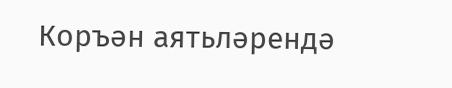Коръән аятьләрендә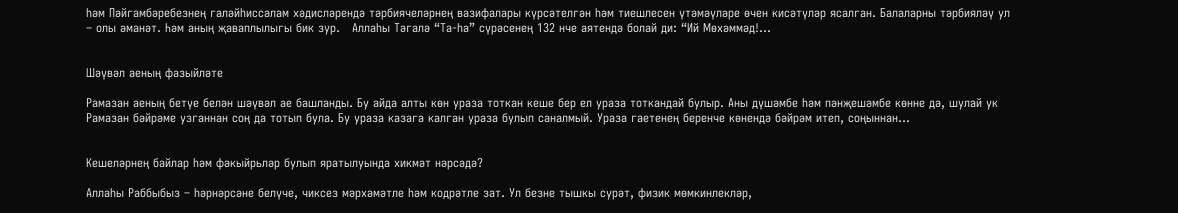һәм Пәйгамбәребезнең галәйһиссәлам хәдисләрендә тәрбиячеләрнең вазифалары күрсәтелгән һәм тиешлесен үтәмәүләре өчен кисәтүләр ясалган. Балаларны тәрбияләү ул – олы әманәт. Һәм аның җаваплылыгы бик зур.   Аллаһы Тәгалә “Та-һа” сүрәсенең 132 нче аятендә болай ди: “Ий Мөхәммәд!...


Шәүвәл аеның фазыйләте

Рамазан аеның бетүе белән шәүвәл ае башланды. Бу айда алты көн ураза тоткан кеше бер ел ураза тоткандай булыр. Аны дүшәмбе һәм пәнҗешәмбе көнне дә, шулай ук Рамазан бәйрәме узганнан соң да тотып була. Бу ураза казага калган ураза булып саналмый. Ураза гаетенең беренче көнендә бәйрәм итеп, соңыннан...


Кешеләрнең байлар һәм фәкыйрьләр булып яратылуында хикмәт нәрсәдә?

Аллаһы Раббыбыз – һәрнәрсәне белүче, чиксез мәрхәмәтле һәм кодрәтле зат. Ул безне тышкы сурәт, физик мөмкинлекләр,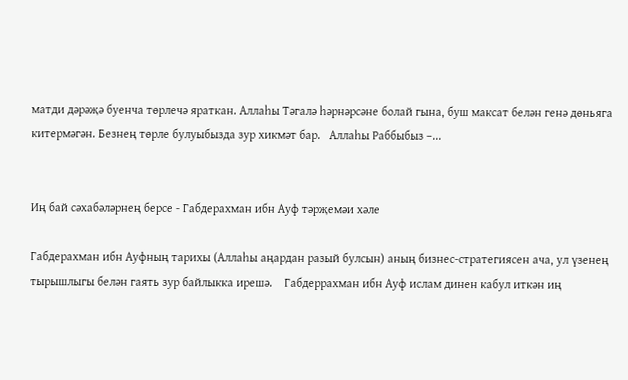матди дәрәҗә буенча төрлечә яраткан. Аллаһы Тәгалә һәрнәрсәне болай гына, буш максат белән генә дөньяга китермәгән. Безнең төрле булуыбызда зур хикмәт бар.   Аллаһы Раббыбыз –...


Иң бай сәхабәләрнең берсе - Габдерахман ибн Ауф тәрҗемәи хәле

Габдерахман ибн Ауфның тарихы (Аллаһы аңардан разый булсын) аның бизнес-стратегиясен ача, ул үзенең тырышлыгы белән гаять зур байлыкка ирешә.    Габдеррахман ибн Ауф ислам динен кабул иткән иң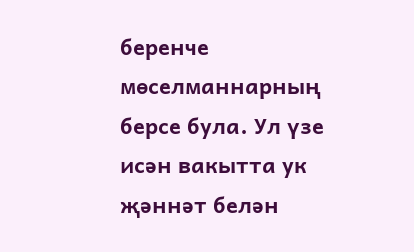беренче мөселманнарның берсе була. Ул үзе исән вакытта ук җәннәт белән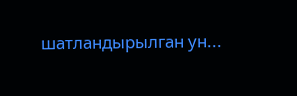шатландырылган ун...